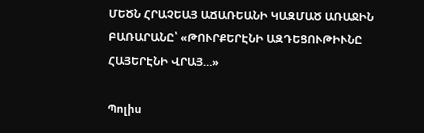ՄԵԾՆ ՀՐԱՉԵԱՅ ԱՃԱՌԵԱՆԻ ԿԱԶՄԱԾ ԱՌԱՋԻՆ ԲԱՌԱՐԱՆԸ՝ «ԹՈՒՐՔԵՐԷՆԻ ԱԶԴԵՑՈՒԹԻՒՆԸ ՀԱՅԵՐԷՆԻ ՎՐԱՅ…»

Պոլիս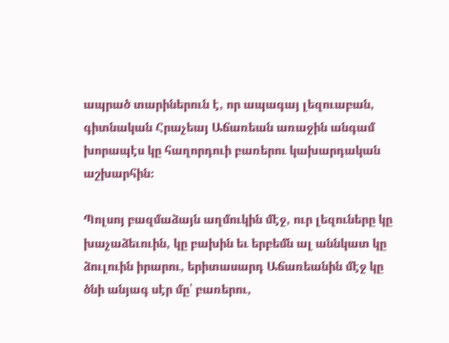ապրած տարիներուն է, որ ապագայ լեզուաբան, գիտնական Հրաչեայ Աճառեան առաջին անգամ խորապէս կը հաղորդուի բառերու կախարդական աշխարհին։

Պոլսոյ բազմաձայն աղմուկին մէջ, ուր լեզուները կը խաչաձեւուին, կը բախին եւ երբեմն ալ աննկատ կը ձուլուին իրարու, երիտասարդ Աճառեանին մէջ կը ծնի անյագ սէր մը՝ բառերու,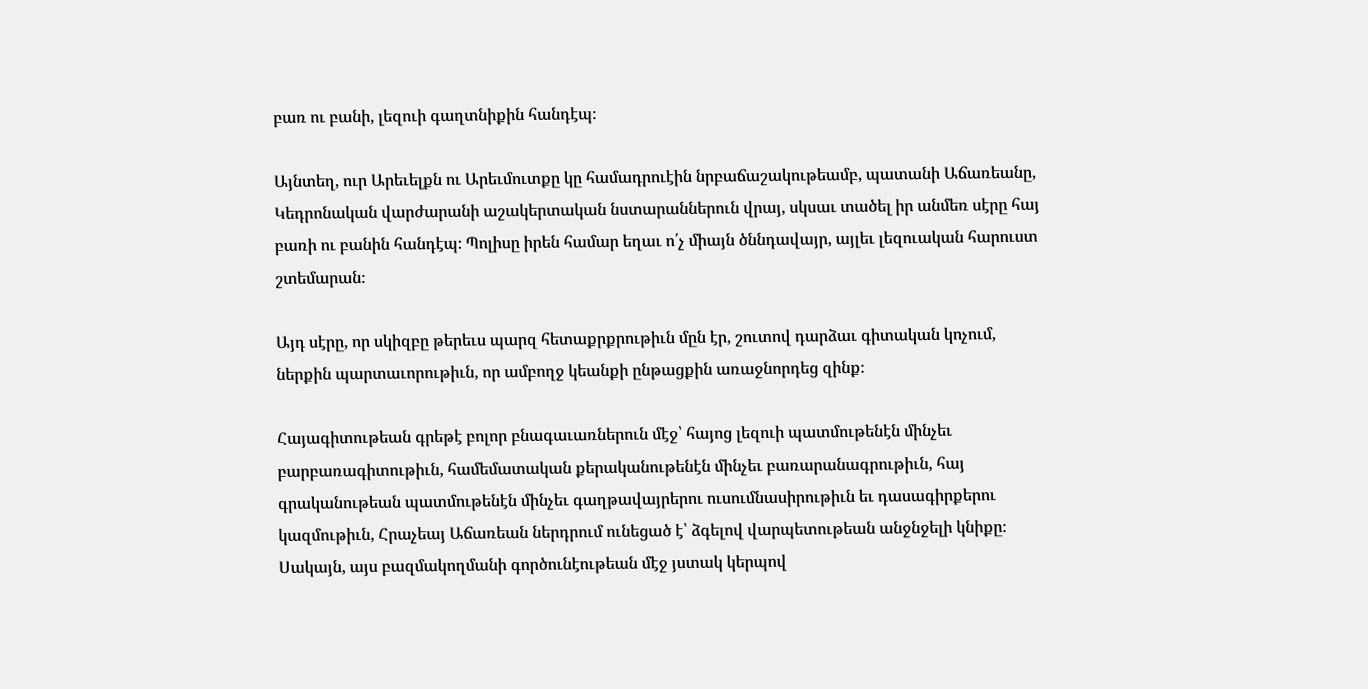բառ ու բանի, լեզուի գաղտնիքին հանդէպ։

Այնտեղ, ուր Արեւելքն ու Արեւմուտքը կը համադրուէին նրբաճաշակութեամբ, պատանի Աճառեանը, Կեդրոնական վարժարանի աշակերտական նստարաններուն վրայ, սկսաւ տածել իր անմեռ սէրը հայ բառի ու բանին հանդէպ։ Պոլիսը իրեն համար եղաւ ո՛չ միայն ծննդավայր, այլեւ լեզուական հարուստ շտեմարան։

Այդ սէրը, որ սկիզբը թերեւս պարզ հետաքրքրութիւն մըն էր, շուտով դարձաւ գիտական կոչում, ներքին պարտաւորութիւն, որ ամբողջ կեանքի ընթացքին առաջնորդեց զինք։

Հայագիտութեան գրեթէ բոլոր բնագաւառներուն մէջ՝ հայոց լեզուի պատմութենէն մինչեւ բարբառագիտութիւն, համեմատական քերականութենէն մինչեւ բառարանագրութիւն, հայ գրականութեան պատմութենէն մինչեւ գաղթավայրերու ուսումնասիրութիւն եւ դասագիրքերու կազմութիւն, Հրաչեայ Աճառեան ներդրում ունեցած է՝ ձգելով վարպետութեան անջնջելի կնիքը։ Սակայն, այս բազմակողմանի գործունէութեան մէջ յստակ կերպով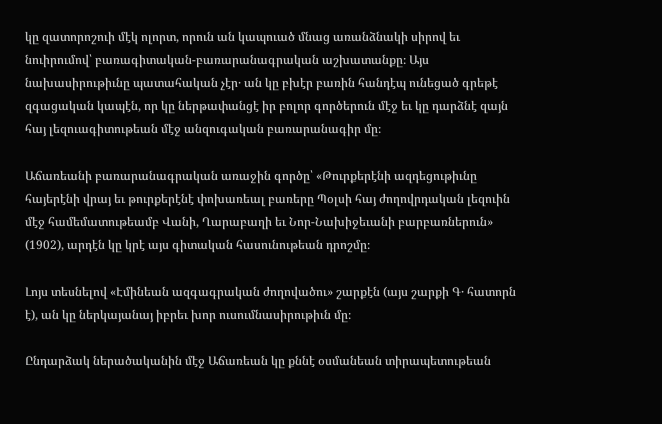կը զատորոշուի մէկ ոլորտ, որուն ան կապուած մնաց առանձնակի սիրով եւ նուիրումով՝ բառագիտական-բառարանագրական աշխատանքը։ Այս նախասիրութիւնը պատահական չէր․ ան կը բխէր բառին հանդէպ ունեցած գրեթէ զգացական կապէն, որ կը ներթափանցէ իր բոլոր գործերուն մէջ եւ կը դարձնէ զայն հայ լեզուագիտութեան մէջ անզուգական բառարանագիր մը։

Աճառեանի բառարանագրական առաջին գործը՝ «Թուրքերէնի ազդեցութիւնը հայերէնի վրայ եւ թուրքերէնէ փոխառեալ բառերը Պօլսի հայ ժողովրդական լեզուին մէջ համեմատութեամբ Վանի, Ղարաբաղի եւ Նոր-Նախիջեւանի բարբառներուն» (1902), արդէն կը կրէ այս գիտական հասունութեան դրոշմը։

Լոյս տեսնելով «Էմինեան ազգագրական ժողովածու» շարքէն (այս շարքի Գ․ հատորն է), ան կը ներկայանայ իբրեւ խոր ուսումնասիրութիւն մը։

Ընդարձակ ներածականին մէջ Աճառեան կը քննէ օսմանեան տիրապետութեան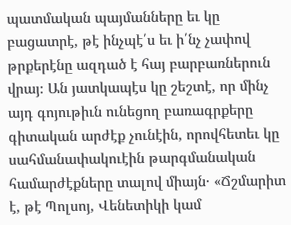պատմական պայմանները եւ կը բացատրէ, թէ ինչպէ՛ս եւ ի՛նչ չափով թրքերէնը ազդած է հայ բարբառներուն վրայ։ Ան յատկապէս կը շեշտէ, որ մինչ այդ գոյութիւն ունեցող բառագրքերը գիտական արժէք չունէին, որովհետեւ կը սահմանափակուէին թարգմանական համարժէքները տալով միայն․ «Ճշմարիտ է, թէ Պոլսոյ, Վենետիկի կամ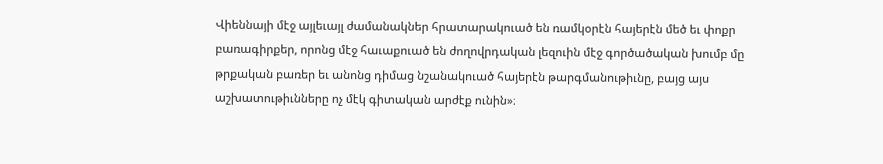Վիեննայի մէջ այլեւայլ ժամանակներ հրատարակուած են ռամկօրէն հայերէն մեծ եւ փոքր բառագիրքեր, որոնց մէջ հաւաքուած են ժողովրդական լեզուին մէջ գործածական խումբ մը թրքական բառեր եւ անոնց դիմաց նշանակուած հայերէն թարգմանութիւնը, բայց այս աշխատութիւնները ոչ մէկ գիտական արժէք ունին»։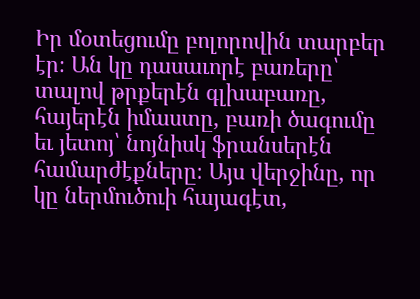Իր մօտեցումը բոլորովին տարբեր էր։ Ան կը դասաւորէ բառերը՝ տալով թրքերէն գլխաբառը, հայերէն իմաստը, բառի ծագումը եւ յետոյ՝ նոյնիսկ ֆրանսերէն համարժէքները։ Այս վերջինը, որ կը ներմուծուի հայագէտ,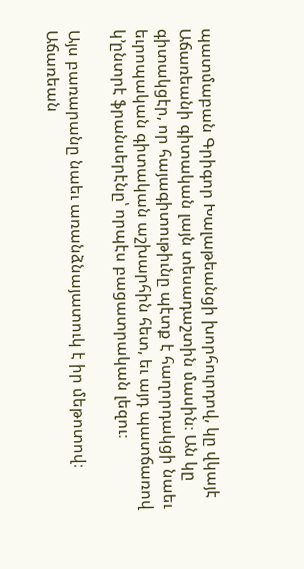պատմաբան Գրիգոր Խալաթեանցի խորհուրդով, կը վկայէ Աճառեանի գիտական լայն տեսադաշտին մասին։ Ան կը գիտակցէր, որ հայագիտութիւնը պէտք է հաղորդակցի նաեւ եւրոպական գիտական աշխարհին հետ, եւ այդ պատճառով կ՚ընտրէ ֆրանսերէնը՝ որպէս բացատրական լեզու։

Այս բառարանը նաեւ առանձնայատուկ է իր մեթոտով։ Աճառեան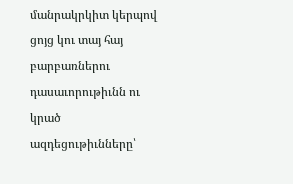մանրակրկիտ կերպով ցոյց կու տայ հայ բարբառներու դասաւորութիւնն ու կրած ազդեցութիւնները՝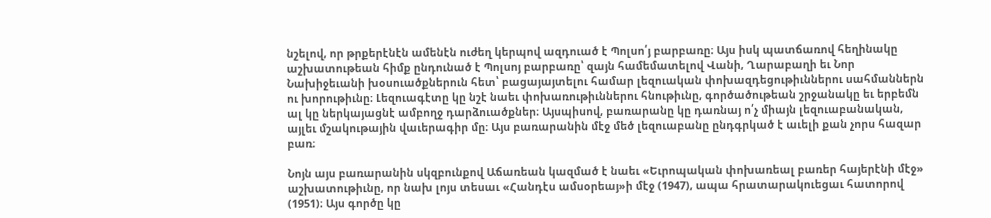նշելով, որ թրքերէնէն ամենէն ուժեղ կերպով ազդուած է Պոլսո՛յ բարբառը։ Այս իսկ պատճառով հեղինակը աշխատութեան հիմք ընդունած է Պոլսոյ բարբառը՝ զայն համեմատելով Վանի, Ղարաբաղի եւ Նոր Նախիջեւանի խօսուածքներուն հետ՝ բացայայտելու համար լեզուական փոխազդեցութիւններու սահմաններն ու խորութիւնը։ Լեզուագէտը կը նշէ նաեւ փոխառութիւններու հնութիւնը, գործածութեան շրջանակը եւ երբեմն ալ կը ներկայացնէ ամբողջ դարձուածքներ։ Այսպիսով, բառարանը կը դառնայ ո՛չ միայն լեզուաբանական, այլեւ մշակութային վաւերագիր մը։ Այս բառարանին մէջ մեծ լեզուաբանը ընդգրկած է աւելի քան չորս հազար բառ։

Նոյն այս բառարանին սկզբունքով Աճառեան կազմած է նաեւ «Եւրոպական փոխառեալ բառեր հայերէնի մէջ» աշխատութիւնը, որ նախ լոյս տեսաւ «Հանդէս ամսօրեայ»ի մէջ (1947), ապա հրատարակուեցաւ հատորով (1951)։ Այս գործը կը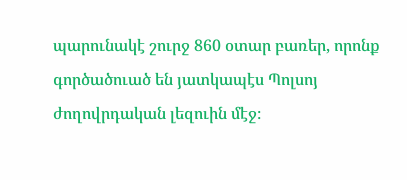պարունակէ շուրջ 860 օտար բառեր, որոնք գործածուած են յատկապէս Պոլսոյ ժողովրդական լեզուին մէջ։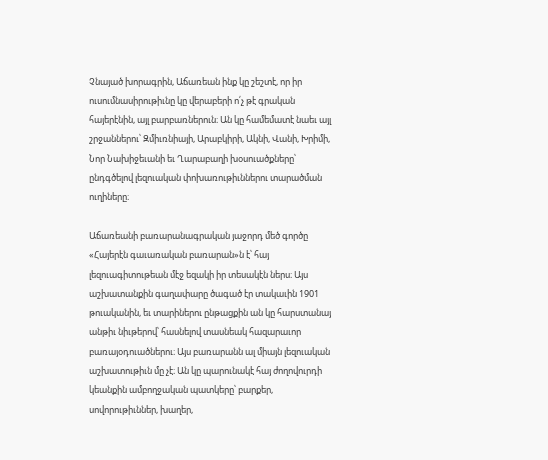Չնայած խորագրին, Աճառեան ինք կը շեշտէ, որ իր ուսումնասիրութիւնը կը վերաբերի ո՛չ թէ գրական հայերէնին, այլ բարբառներուն։ Ան կը համեմատէ նաեւ այլ շրջաններու՝ Զմիւռնիայի, Արաբկիրի, Ակնի, Վանի, Խրիմի, Նոր Նախիջեւանի եւ Ղարաբաղի խօսուածքները՝ ընդգծելով լեզուական փոխառութիւններու տարածման ուղիները։

Աճառեանի բառարանագրական յաջորդ մեծ գործը «Հայերէն գաւառական բառարան»ն է՝ հայ լեզուագիտութեան մէջ եզակի իր տեսակէն ներս։ Այս աշխատանքին գաղափարը ծագած էր տակաւին 1901 թուականին, եւ տարիներու ընթացքին ան կը հարստանայ անթիւ նիւթերով՝ հասնելով տասնեակ հազարաւոր բառայօդուածներու։ Այս բառարանն ալ միայն լեզուական աշխատութիւն մը չէ։ Ան կը պարունակէ հայ ժողովուրդի կեանքին ամբողջական պատկերը՝ բարքեր, սովորութիւններ, խաղեր,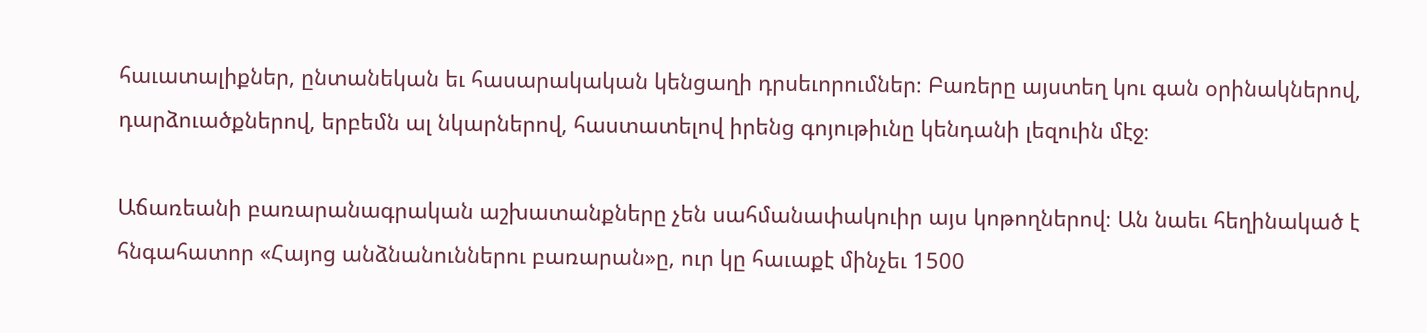հաւատալիքներ, ընտանեկան եւ հասարակական կենցաղի դրսեւորումներ։ Բառերը այստեղ կու գան օրինակներով, դարձուածքներով, երբեմն ալ նկարներով, հաստատելով իրենց գոյութիւնը կենդանի լեզուին մէջ։

Աճառեանի բառարանագրական աշխատանքները չեն սահմանափակուիր այս կոթողներով։ Ան նաեւ հեղինակած է հնգահատոր «Հայոց անձնանուններու բառարան»ը, ուր կը հաւաքէ մինչեւ 1500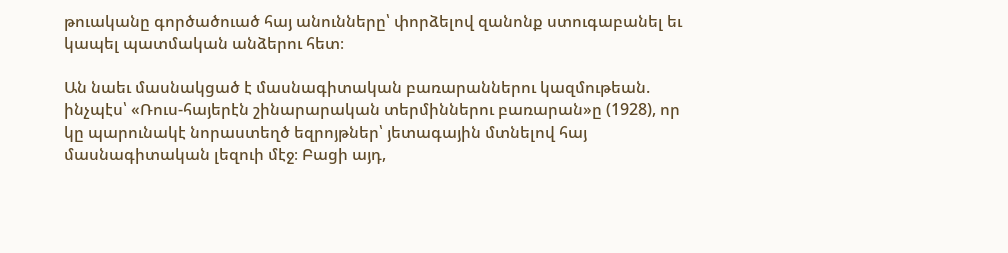թուականը գործածուած հայ անունները՝ փորձելով զանոնք ստուգաբանել եւ կապել պատմական անձերու հետ։

Ան նաեւ մասնակցած է մասնագիտական բառարաններու կազմութեան. ինչպէս՝ «Ռուս-հայերէն շինարարական տերմիններու բառարան»ը (1928), որ կը պարունակէ նորաստեղծ եզրոյթներ՝ յետագային մտնելով հայ մասնագիտական լեզուի մէջ։ Բացի այդ,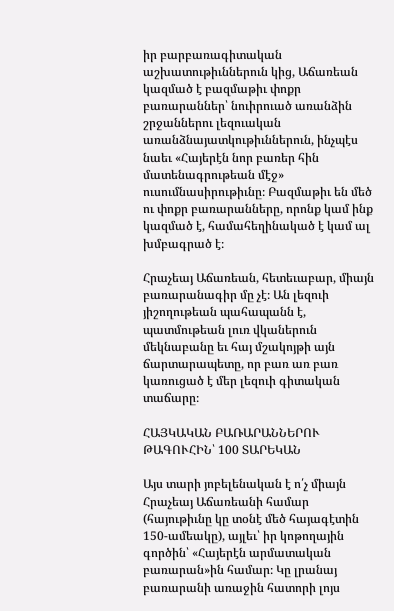իր բարբառագիտական աշխատութիւններուն կից, Աճառեան կազմած է բազմաթիւ փոքր բառարաններ՝ նուիրուած առանձին շրջաններու լեզուական առանձնայատկութիւններուն, ինչպէս նաեւ «Հայերէն նոր բառեր հին մատենագրութեան մէջ» ուսումնասիրութիւնը։ Բազմաթիւ են մեծ ու փոքր բառարանները, որոնք կամ ինք կազմած է, համահեղինակած է կամ ալ խմբագրած է։

Հրաչեայ Աճառեան, հետեւաբար, միայն բառարանագիր մը չէ։ Ան լեզուի յիշողութեան պահապանն է, պատմութեան լուռ վկաներուն մեկնաբանը եւ հայ մշակոյթի այն ճարտարապետը, որ բառ առ բառ կառուցած է մեր լեզուի գիտական տաճարը։

ՀԱՅԿԱԿԱՆ ԲԱՌԱՐԱՆՆԵՐՈՒ ԹԱԳՈՒՀԻՆ՝ 100 ՏԱՐԵԿԱՆ

Այս տարի յոբելենական է ո՛չ միայն Հրաչեայ Աճառեանի համար (հայութիւնը կը տօնէ մեծ հայագէտին 150-ամեակը), այլեւ՝ իր կոթողային գործին՝ «Հայերէն արմատական բառարան»ին համար։ Կը լրանայ բառարանի առաջին հատորի լոյս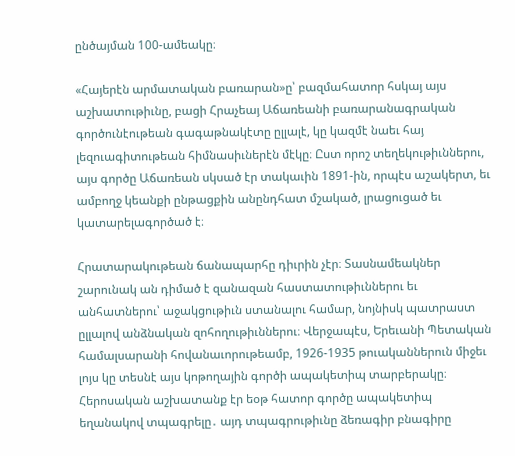ընծայման 100-ամեակը։

«Հայերէն արմատական բառարան»ը՝ բազմահատոր հսկայ այս աշխատութիւնը, բացի Հրաչեայ Աճառեանի բառարանագրական գործունէութեան գագաթնակէտը ըլլալէ, կը կազմէ նաեւ հայ լեզուագիտութեան հիմնասիւներէն մէկը։ Ըստ որոշ տեղեկութիւններու, այս գործը Աճառեան սկսած էր տակաւին 1891-ին, որպէս աշակերտ, եւ ամբողջ կեանքի ընթացքին անընդհատ մշակած, լրացուցած եւ կատարելագործած է։

Հրատարակութեան ճանապարհը դիւրին չէր։ Տասնամեակներ շարունակ ան դիմած է զանազան հաստատութիւններու եւ անհատներու՝ աջակցութիւն ստանալու համար, նոյնիսկ պատրաստ ըլլալով անձնական զոհողութիւններու։ Վերջապէս, Երեւանի Պետական համալսարանի հովանաւորութեամբ, 1926-1935 թուականներուն միջեւ լոյս կը տեսնէ այս կոթողային գործի ապակետիպ տարբերակը։ Հերոսական աշխատանք էր եօթ հատոր գործը ապակետիպ եղանակով տպագրելը․ այդ տպագրութիւնը ձեռագիր բնագիրը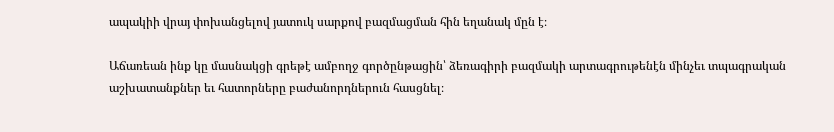ապակիի վրայ փոխանցելով յատուկ սարքով բազմացման հին եղանակ մըն է։

Աճառեան ինք կը մասնակցի գրեթէ ամբողջ գործընթացին՝ ձեռագիրի բազմակի արտագրութենէն մինչեւ տպագրական աշխատանքներ եւ հատորները բաժանորդներուն հասցնել։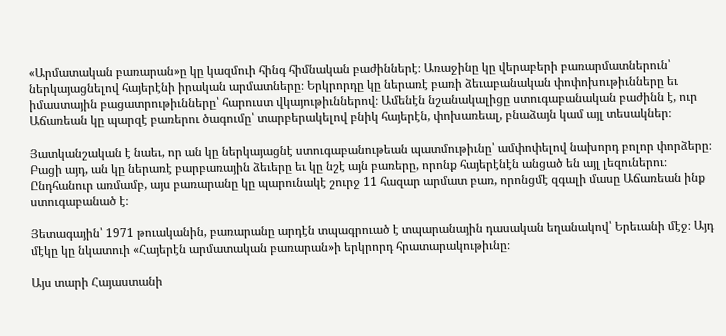«Արմատական բառարան»ը կը կազմուի հինգ հիմնական բաժիններէ։ Առաջինը կը վերաբերի բառարմատներուն՝ ներկայացնելով հայերէնի իրական արմատները։ Երկրորդը կը ներառէ բառի ձեւաբանական փոփոխութիւնները եւ իմաստային բացատրութիւնները՝ հարուստ վկայութիւններով։ Ամենէն նշանակալիցը ստուգաբանական բաժինն է, ուր Աճառեան կը պարզէ բառերու ծագումը՝ տարբերակելով բնիկ հայերէն, փոխառեալ, բնաձայն կամ այլ տեսակներ։

Յատկանշական է նաեւ, որ ան կը ներկայացնէ ստուգաբանութեան պատմութիւնը՝ ամփոփելով նախորդ բոլոր փորձերը։ Բացի այդ, ան կը ներառէ բարբառային ձեւերը եւ կը նշէ այն բառերը, որոնք հայերէնէն անցած են այլ լեզուներու։ Ընդհանուր առմամբ, այս բառարանը կը պարունակէ շուրջ 11 հազար արմատ բառ, որոնցմէ զգալի մասը Աճառեան ինք ստուգաբանած է։

Յետագային՝ 1971 թուականին, բառարանը արդէն տպագրուած է տպարանային դասական եղանակով՝ Երեւանի մէջ։ Այդ մէկը կը նկատուի «Հայերէն արմատական բառարան»ի երկրորդ հրատարակութիւնը։

Այս տարի Հայաստանի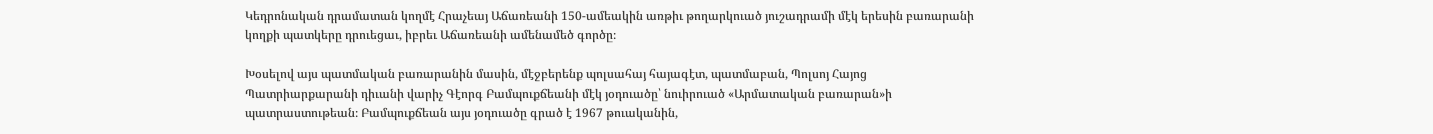Կեդրոնական դրամատան կողմէ Հրաչեայ Աճառեանի 150-ամեակին առթիւ թողարկուած յուշադրամի մէկ երեսին բառարանի կողքի պատկերը դրուեցաւ, իբրեւ Աճառեանի ամենամեծ գործը։

Խօսելով այս պատմական բառարանին մասին, մէջբերենք պոլսահայ հայագէտ, պատմաբան, Պոլսոյ Հայոց Պատրիարքարանի դիւանի վարիչ Գէորգ Բամպուքճեանի մէկ յօդուածը՝ նուիրուած «Արմատական բառարան»ի պատրաստութեան։ Բամպուքճեան այս յօդուածը գրած է 1967 թուականին,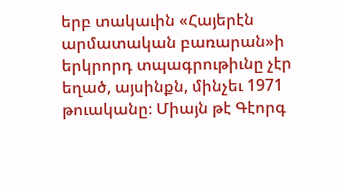երբ տակաւին «Հայերէն արմատական բառարան»ի երկրորդ տպագրութիւնը չէր եղած, այսինքն, մինչեւ 1971 թուականը։ Միայն թէ Գէորգ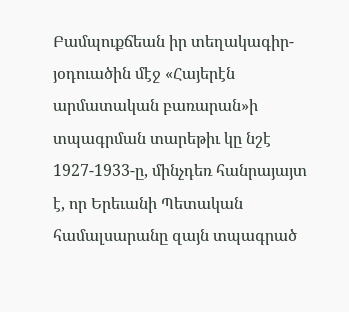Բամպուքճեան իր տեղակագիր-յօդուածին մէջ «Հայերէն արմատական բառարան»ի տպագրման տարեթիւ կը նշէ 1927-1933-ը, մինչդեռ հանրայայտ է, որ Երեւանի Պետական համալսարանը զայն տպագրած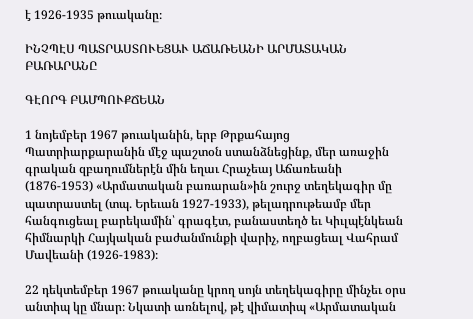է 1926-1935 թուականը։

ԻՆՉՊԷՍ ՊԱՏՐԱՍՏՈՒԵՑԱՒ ԱՃԱՌԵԱՆԻ ԱՐՄԱՏԱԿԱՆ ԲԱՌԱՐԱՆԸ

ԳԷՈՐԳ ԲԱՄՊՈՒՔՃԵԱՆ

1 նոյեմբեր 1967 թուականին, երբ Թրքահայոց Պատրիարքարանին մէջ պաշտօն ստանձնեցինք, մեր առաջին գրական զբաղումներէն մին եղաւ Հրաչեայ Աճառեանի (1876-1953) «Արմատական բառարան»ին շուրջ տեղեկագիր մը պատրաստել (տպ. Երեւան 1927-1933), թելադրութեամբ մեր հանգուցեալ բարեկամին՝ գրագէտ, բանաստեղծ եւ Կիւլպէնկեան հիմնարկի Հայկական բաժանմունքի վարիչ, ողբացեալ Վահրամ Մավեանի (1926-1983)։

22 դեկտեմբեր 1967 թուականը կրող սոյն տեղեկագիրը մինչեւ օրս անտիպ կը մնար։ Նկատի առնելով, թէ վիմատիպ «Արմատական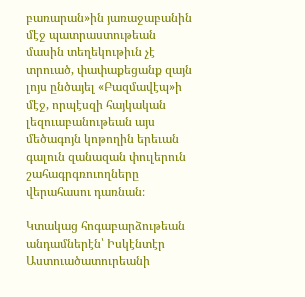բառարան»ին յառաջաբանին մէջ պատրաստութեան մասին տեղեկութիւն չէ տրուած, փափաքեցանք զայն լոյս ընծայել «Բազմավէպ»ի մէջ, որպէսզի հայկական լեզուաբանութեան այս մեծագոյն կոթողին երեւան գալուն զանազան փուլերուն շահագրգռուողները վերահասու դառնան։

Կտակաց հոգաբարձութեան անդամներէն՝ Իսկէնտէր Աստուածատուրեանի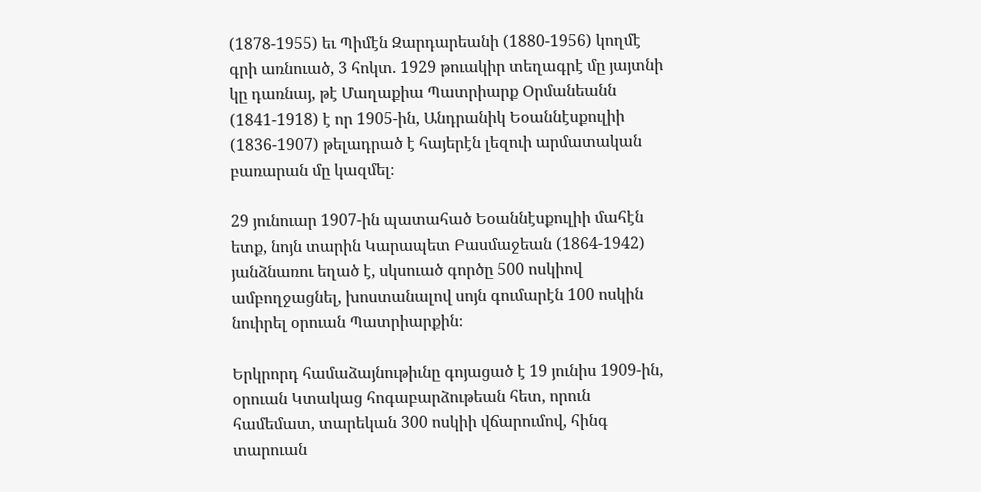(1878-1955) եւ Պիմէն Զարդարեանի (1880-1956) կողմէ գրի առնուած, 3 հոկտ. 1929 թուակիր տեղագրէ մը յայտնի կը դառնայ, թէ Մաղաքիա Պատրիարք Օրմանեանն (1841-1918) է որ 1905-ին, Անդրանիկ Եօաննէսքուլիի (1836-1907) թելադրած է հայերէն լեզուի արմատական բառարան մը կազմել։

29 յունուար 1907-ին պատահած Եօաննէսքուլիի մահէն ետք, նոյն տարին Կարապետ Բասմաջեան (1864-1942) յանձնառու եղած է, սկսուած գործը 500 ոսկիով ամբողջացնել, խոստանալով սոյն գումարէն 100 ոսկին նուիրել օրուան Պատրիարքին։

Երկրորդ համաձայնութիւնը գոյացած է 19 յունիս 1909-ին, օրուան Կտակաց հոգաբարձութեան հետ, որուն համեմատ, տարեկան 300 ոսկիի վճարումով, հինգ տարուան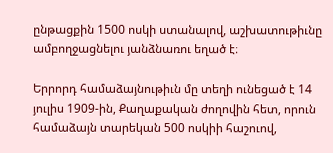ընթացքին 1500 ոսկի ստանալով, աշխատութիւնը ամբողջացնելու յանձնառու եղած է։

Երրորդ համաձայնութիւն մը տեղի ունեցած է 14 յուլիս 1909-ին, Քաղաքական ժողովին հետ, որուն համաձայն տարեկան 500 ոսկիի հաշուով,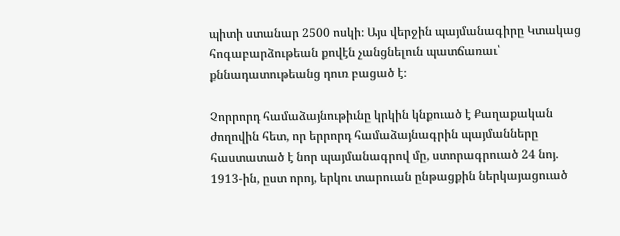պիտի ստանար 2500 ոսկի։ Այս վերջին պայմանագիրը Կտակաց հոգաբարձութեան քովէն չանցնելուն պատճառաւ՝ քննադատութեանց դուռ բացած է։

Չորրորդ համաձայնութիւնը կրկին կնքուած է Քաղաքական ժողովին հետ, որ երրորդ համաձայնագրին պայմանները հաստատած է նոր պայմանագրով մը, ստորագրուած 24 նոյ. 1913-ին, ըստ որոյ, երկու տարուան ընթացքին ներկայացուած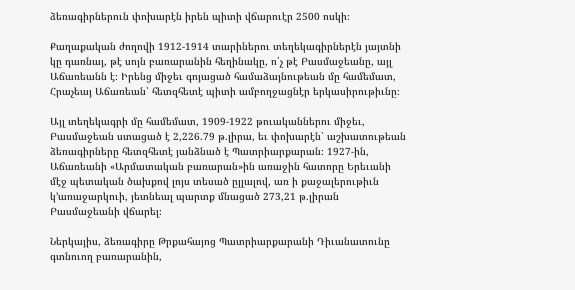ձեռագիրներուն փոխարէն իրեն պիտի վճարուէր 2500 ոսկի։

Քաղաքական ժողովի 1912-1914 տարիներու տեղեկագիրներէն յայտնի կը դառնայ, թէ սոյն բառարանին հեղինակը, ո՛չ թէ Բասմաջեանը, այլ Աճառեանն է։ Իրենց միջեւ գոյացած համաձայնութեան մը համեմատ, Հրաչեայ Աճառեան՝ հետզհետէ պիտի ամբողջացնէր երկասիրութիւնը։

Այլ տեղեկագրի մը համեմատ, 1909-1922 թուականներու միջեւ, Բասմաջեան ստացած է 2,226.79 թ.լիրա, եւ փոխարէն՝ աշխատութեան ձեռագիրները հետզհետէ յանձնած է Պատրիարքարան։ 1927-ին, Աճառեանի «Արմատական բառարան»ին առաջին հատորը Երեւանի մէջ պետական ծախքով լոյս տեսած ըլլալով, առ ի քաջալերութիւն կ՚առաջարկուի, յետնեալ պարտք մնացած 273,21 թ.լիրան Բասմաջեանի վճարել։

Ներկայիս, ձեռագիրը Թրքահայոց Պատրիարքարանի Դիւանատունը գտնուող բառարանին,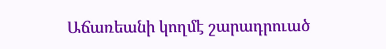Աճառեանի կողմէ շարադրուած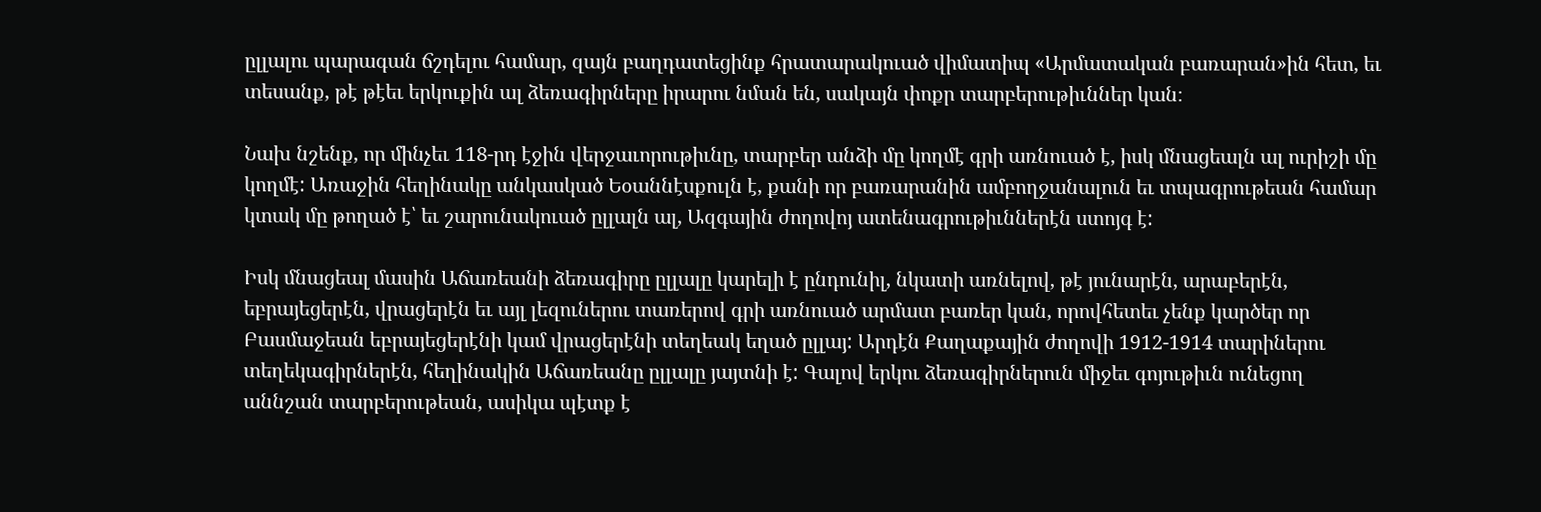ըլլալու պարագան ճշդելու համար, զայն բաղդատեցինք հրատարակուած վիմատիպ «Արմատական բառարան»ին հետ, եւ տեսանք, թէ թէեւ երկուքին ալ ձեռագիրները իրարու նման են, սակայն փոքր տարբերութիւններ կան։

Նախ նշենք, որ մինչեւ 118-րդ էջին վերջաւորութիւնը, տարբեր անձի մը կողմէ գրի առնուած է, իսկ մնացեալն ալ ուրիշի մը կողմէ: Առաջին հեղինակը անկասկած Եօաննէսքուլն է, քանի որ բառարանին ամբողջանալուն եւ տպագրութեան համար կտակ մը թողած է՝ եւ շարունակուած ըլլալն ալ, Ազգային ժողովոյ ատենագրութիւններէն ստոյգ է:

Իսկ մնացեալ մասին Աճառեանի ձեռագիրը ըլլալը կարելի է ընդունիլ, նկատի առնելով, թէ յունարէն, արաբերէն, եբրայեցերէն, վրացերէն եւ այլ լեզուներու տառերով գրի առնուած արմատ բառեր կան, որովհետեւ չենք կարծեր որ Բասմաջեան եբրայեցերէնի կամ վրացերէնի տեղեակ եղած ըլլայ: Արդէն Քաղաքային ժողովի 1912-1914 տարիներու տեղեկագիրներէն, հեղինակին Աճառեանը ըլլալը յայտնի է: Գալով երկու ձեռագիրներուն միջեւ գոյութիւն ունեցող աննշան տարբերութեան, ասիկա պէտք է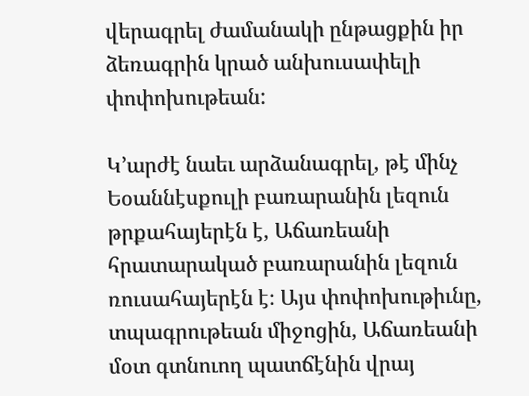վերագրել ժամանակի ընթացքին իր ձեռագրին կրած անխուսափելի փոփոխութեան:

Կ՚արժէ նաեւ արձանագրել, թէ մինչ Եօաննէսքուլի բառարանին լեզուն թրքահայերէն է, Աճառեանի հրատարակած բառարանին լեզուն ռուսահայերէն է։ Այս փոփոխութիւնը, տպագրութեան միջոցին, Աճառեանի մօտ գտնուող պատճէնին վրայ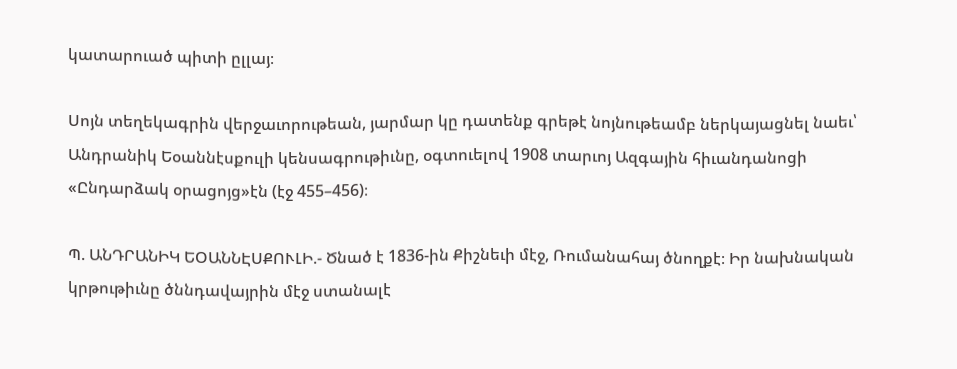կատարուած պիտի ըլլայ։

Սոյն տեղեկագրին վերջաւորութեան, յարմար կը դատենք գրեթէ նոյնութեամբ ներկայացնել նաեւ՝ Անդրանիկ Եօաննէսքուլի կենսագրութիւնը, օգտուելով 1908 տարւոյ Ազգային հիւանդանոցի «Ընդարձակ օրացոյց»էն (էջ 455–456)։

Պ. ԱՆԴՐԱՆԻԿ ԵՕԱՆՆԷՍՔՈՒԼԻ.- Ծնած է 1836-ին Քիշնեւի մէջ, Ռումանահայ ծնողքէ։ Իր նախնական կրթութիւնը ծննդավայրին մէջ ստանալէ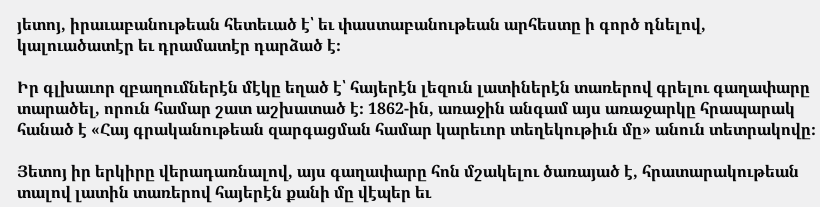յետոյ, իրաւաբանութեան հետեւած է՝ եւ փաստաբանութեան արհեստը ի գործ դնելով, կալուածատէր եւ դրամատէր դարձած է։

Իր գլխաւոր զբաղումներէն մէկը եղած է՝ հայերէն լեզուն լատիներէն տառերով գրելու գաղափարը տարածել, որուն համար շատ աշխատած է։ 1862-ին, առաջին անգամ այս առաջարկը հրապարակ հանած է «Հայ գրականութեան զարգացման համար կարեւոր տեղեկութիւն մը» անուն տետրակովը։

Յետոյ իր երկիրը վերադառնալով, այս գաղափարը հոն մշակելու ծառայած է, հրատարակութեան տալով լատին տառերով հայերէն քանի մը վէպեր եւ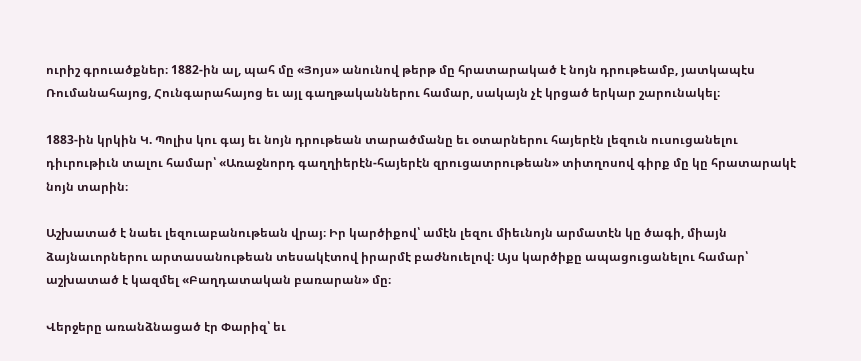ուրիշ գրուածքներ։ 1882-ին ալ, պահ մը «Յոյս» անունով թերթ մը հրատարակած է նոյն դրութեամբ, յատկապէս Ռումանահայոց, Հունգարահայոց եւ այլ գաղթականներու համար, սակայն չէ կրցած երկար շարունակել։

1883-ին կրկին Կ. Պոլիս կու գայ եւ նոյն դրութեան տարածմանը եւ օտարներու հայերէն լեզուն ուսուցանելու դիւրութիւն տալու համար՝ «Առաջնորդ գաղղիերէն-հայերէն զրուցատրութեան» տիտղոսով գիրք մը կը հրատարակէ նոյն տարին։

Աշխատած է նաեւ լեզուաբանութեան վրայ։ Իր կարծիքով՝ ամէն լեզու միեւնոյն արմատէն կը ծագի, միայն ձայնաւորներու արտասանութեան տեսակէտով իրարմէ բաժնուելով։ Այս կարծիքը ապացուցանելու համար՝ աշխատած է կազմել «Բաղդատական բառարան» մը։

Վերջերը առանձնացած էր Փարիզ՝ եւ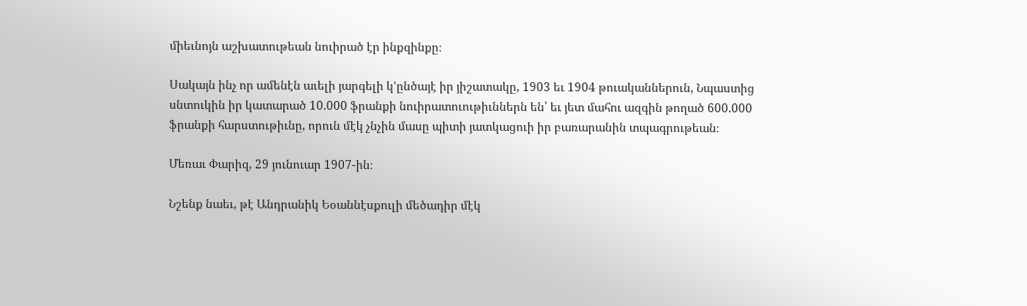միեւնոյն աշխատութեան նուիրած էր ինքզինքը։

Սակայն ինչ որ ամենէն աւելի յարգելի կ՚ընծայէ իր յիշատակը, 1903 եւ 1904 թուականներուն, Նպաստից սնտուկին իր կատարած 10.000 ֆրանքի նուիրատուութիւններն են՝ եւ յետ մահու ազգին թողած 600.000 ֆրանքի հարստութիւնը, որուն մէկ չնչին մասը պիտի յատկացուի իր բառարանին տպագրութեան։

Մեռաւ Փարիզ, 29 յունուար 1907-ին։

Նշենք նաեւ, թէ Անդրանիկ Եօաննէսքուլի մեծադիր մէկ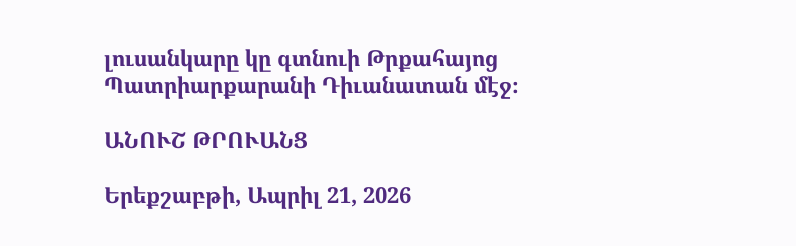լուսանկարը կը գտնուի Թրքահայոց Պատրիարքարանի Դիւանատան մէջ։

ԱՆՈՒՇ ԹՐՈՒԱՆՑ

Երեքշաբթի, Ապրիլ 21, 2026